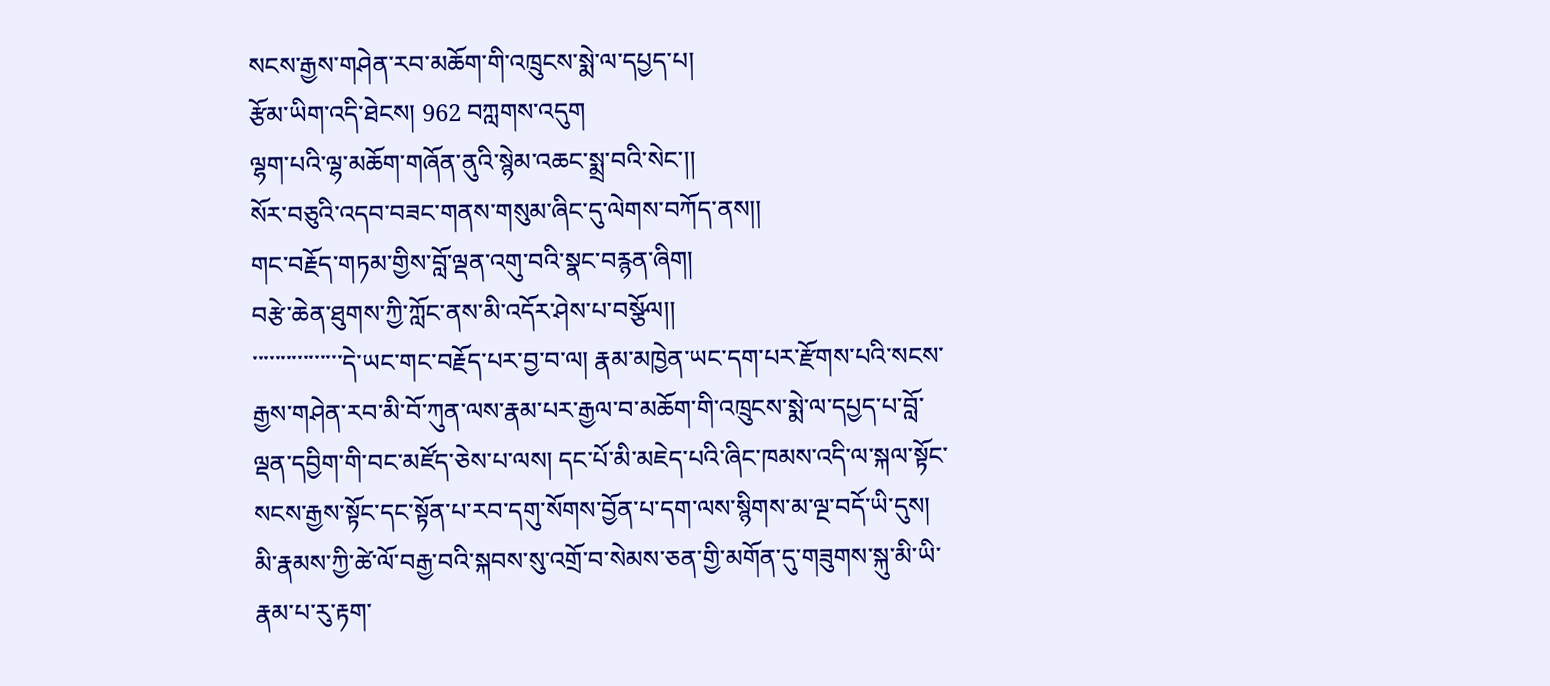སངས་རྒྱས་གཤེན་རབ་མཆོག་གི་འཁྲུངས་སྨེ་ལ་དཔྱད་པ།
རྩོམ་ཡིག་འདི་ཐེངས། 962 བཀླགས་འདུག
ལྷག་པའི་ལྷ་མཆོག་གཞོན་ནུའི་སྙེམ་འཆང་སྨྲ་བའི་སེང་།།
སོར་བཅུའི་འདབ་བཟང་གནས་གསུམ་ཞིང་དུ་ལེགས་བཀོད་ནས།།
གང་བརྗོད་གཏམ་གྱིས་བློ་ལྡན་འགུ་བའི་སྣང་བརྙན་ཞིག།
བརྩེ་ཆེན་ཐུགས་ཀྱི་ཀློང་ནས་མི་འདོར་ཤེས་པ་བསྩོལ།།
་་་་་་་་་་་་་་་་དེ་ཡང་གང་བརྗོད་པར་བྱ་བ་ལ། རྣམ་མཁྱེན་ཡང་དག་པར་རྫོགས་པའི་སངས་རྒྱས་གཤེན་རབ་མི་བོ་ཀུན་ལས་རྣམ་པར་རྒྱལ་བ་མཆོག་གི་འཁྲུངས་སྨེ་ལ་དཔྱད་པ་བློ་ལྡན་དབྱིག་གི་བང་མཛོད་ཅེས་པ་ལས། དང་པོ་མི་མཇེད་པའི་ཞིང་ཁམས་འདི་ལ་སྐལ་སྟོང་སངས་རྒྱས་སྟོང་དང་སྟོན་པ་རབ་དགུ་སོགས་བྱོན་པ་དག་ལས་སྙིགས་མ་ལྔ་བདོ་ཡི་དུས། མི་རྣམས་ཀྱི་ཚེ་ལོ་བརྒྱ་བའི་སྐབས་སུ་འགྲོ་བ་སེམས་ཅན་གྱི་མགོན་དུ་གཟུགས་སྐུ་མི་ཡི་རྣམ་པ་རུ་རྟག་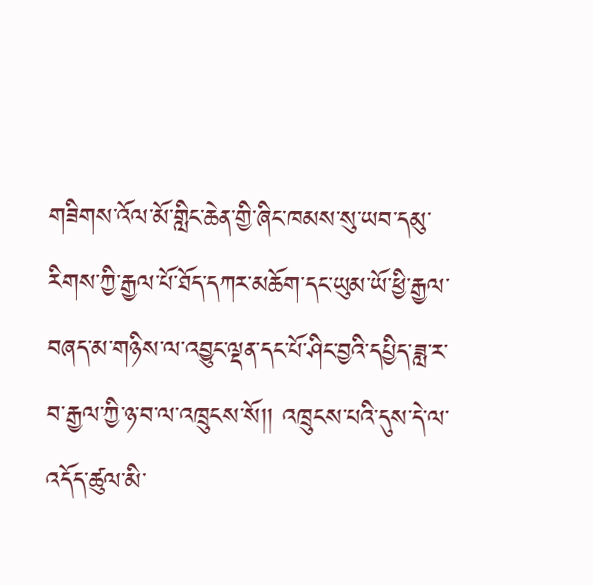གཟིགས་འོལ་མོ་གླིང་ཆེན་གྱི་ཞིང་ཁམས་སུ་ཡབ་དམུ་རིགས་ཀྱི་རྒྱལ་པོ་ཐོད་དཀར་མཆོག་དང་ཡུམ་ཡོ་ཕྱི་རྒྱལ་བཞད་མ་གཉིས་ལ་འབྱུང་ལྡན་དང་པོ་ཤིང་བྱའི་དཔྱིད་ཟླ་ར་བ་རྒྱལ་ཀྱི་ཉ་བ་ལ་འཁྲུངས་སོ།། འཁྲུངས་པའི་དུས་དེ་ལ་འདོད་ཚུལ་མི་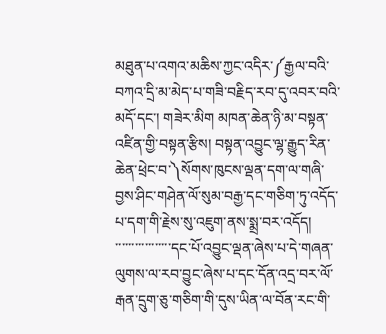མཐུན་པ་འགའ་མཆིས་ཀྱང་འདིར་༼རྒྱལ་བའི་བཀའ་དྲི་མ་མེད་པ་གཟི་བརྗིད་རབ་དུ་འབར་བའི་མདོ་དང་། གཟེར་མིག མཁན་ཆེན་ཉི་མ་བསྟན་འཛིན་གྱི་བསྟན་རྩིས། བསྟན་འབྱུང་ལྷ་རྒྱུད་རིན་ཆེན་ཕྲེང་བ་༽སོགས་ཁུངས་ལྡན་དག་ལ་གཞི་བྱས་ཤིང་གཤེན་ལོ་སུམ་བརྒྱ་དང་གཅིག་ཏུ་འདོད་པ་དག་གི་རྗེས་སུ་འཇུག་ནས་སྨྲ་བར་འདོད།
་་་་་་་་་་་་་་་་་དང་པོ་འབྱུང་ལྡན་ཞེས་པ་དེ་གཞན་ལུགས་ལ་རབ་བྱུང་ཞེས་པ་དང་དོན་འདྲ་བར་ལོ་རྒན་དྲུག་ཅུ་གཅིག་གི་དུས་ཡིན་ལ་བོན་རང་གི་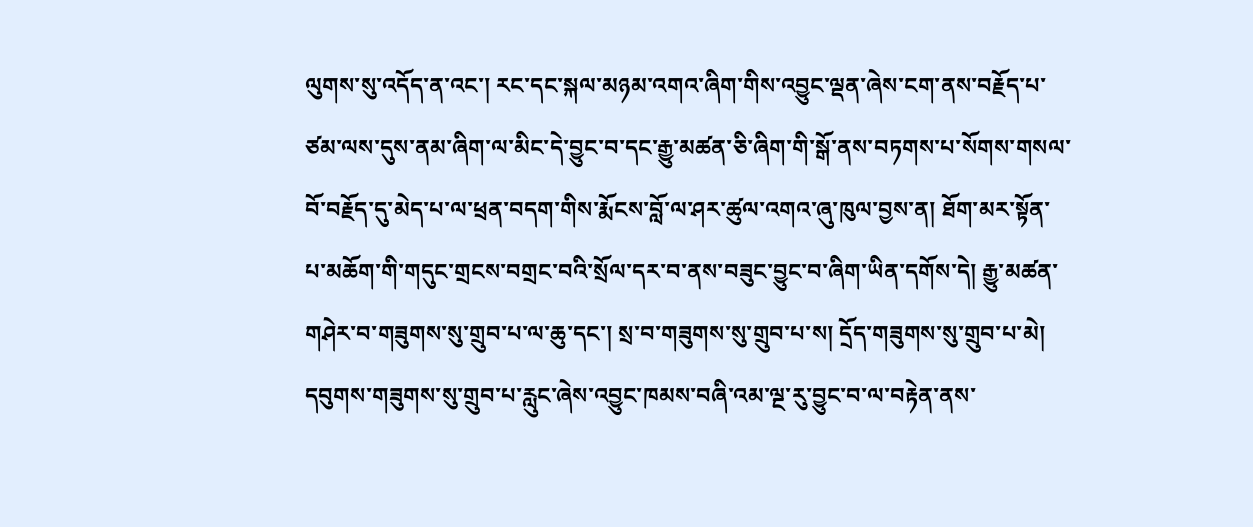ལུགས་སུ་འདོད་ན་འང་། རང་དང་སྐལ་མཉམ་འགའ་ཞིག་གིས་འབྱུང་ལྡན་ཞེས་ངག་ནས་བརྗོད་པ་ཙམ་ལས་དུས་ནམ་ཞིག་ལ་མིང་དེ་བྱུང་བ་དང་རྒྱུ་མཚན་ཅི་ཞིག་གི་སྒོ་ནས་བཏགས་པ་སོགས་གསལ་བོ་བརྗོད་དུ་མེད་པ་ལ་ཕྲན་བདག་གིས་རྨོངས་བློ་ལ་ཤར་ཚུལ་འགའ་ཞུ་ཁུལ་བྱས་ན། ཐོག་མར་སྟོན་པ་མཆོག་གི་གདུང་གྲངས་བགྲང་བའི་སྲོལ་དར་བ་ནས་བཟུང་བྱུང་བ་ཞིག་ཡིན་དགོས་དེ། རྒྱུ་མཚན་གཤེར་བ་གཟུགས་སུ་གྲུབ་པ་ལ་ཆུ་དང་། སྲ་བ་གཟུགས་སུ་གྲུབ་པ་ས། དྲོད་གཟུགས་སུ་གྲུབ་པ་མེ། དབུགས་གཟུགས་སུ་གྲུབ་པ་རླུང་ཞེས་འབྱུང་ཁམས་བཞི་འམ་ལྔ་རུ་བྱུང་བ་ལ་བརྟེན་ནས་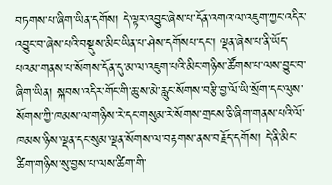བཏགས་པ་ཞིག་ཡིན་དགོས། དེ་ལྟར་འབྱུང་ཞེས་པ་དོན་འགའ་ལ་འཇུག་ཀྱང་འདིར་འབྱུང་བ་ཞེས་པའི་བསྡུས་མིང་ཡིན་པ་ཤེས་དགོསཔ་དང་། ལྡན་ཞེས་པ་ནི་ཡོད་པའམ་གནས་པ་སོགས་དོན་དུ་མ་ལ་འཇུག་པའི་མིང་གཉིས་ཚོགས་པ་ལས་བྱུང་བ་ཞིག་ཡིན། སྐབས་འདིར་གོང་གི་ཆུ་ས་མེ་རླུང་སོགས་བརྩི་བྱ་ལོ་ཡི་སྲོག་དང་ལུས་སོགས་ཀྱི་ཁམས་ལ་གཉིས་རེ་དང་གསུམ་རེ་སོགས་གྲངས་ཅི་ཞིག་གནས་པའི་ལོ་ཁམས་ཉིས་ལྡན་དང་སུམ་ལྡན་སོགས་ལ་བརྟགས་ནས་བརྗོད་དགོས། དེ་ནི་མིང་ཚིག་གཉིས་སུ་བྱས་པ་ལས་ཚིག་གི་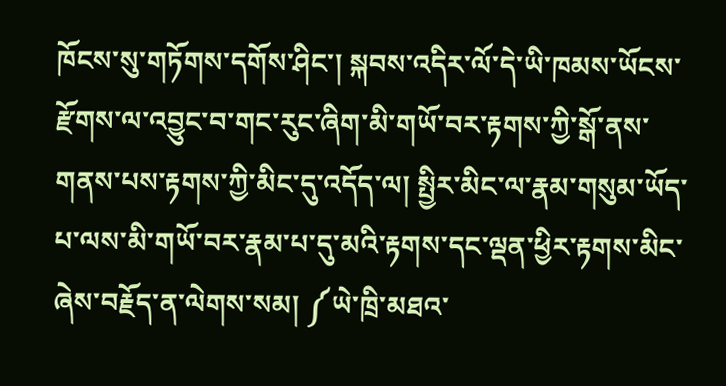ཁོངས་སུ་གཏོགས་དགོས་ཤིང་། སྐབས་འདིར་ལོ་དེ་ཡི་ཁམས་ཡོངས་རྫོགས་ལ་འབྱུང་བ་གང་རུང་ཞིག་མི་གཡོ་བར་རྟགས་ཀྱི་སྒོ་ནས་གནས་པས་རྟགས་ཀྱི་མིང་དུ་འདོད་ལ། སྤྱིར་མིང་ལ་རྣམ་གསུམ་ཡོད་པ་ལས་མི་གཡོ་བར་རྣམ་པ་དུ་མའི་རྟགས་དང་ལྡན་ཕྱིར་རྟགས་མིང་ཞེས་བརྗོད་ན་ལེགས་སམ། ༼ཡེ་ཁྲི་མཐའ་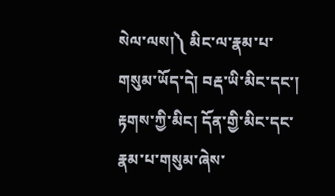སེལ་ལས།༽ མིང་ལ་རྣམ་པ་གསུམ་ཡོད་དེ། བརྡ་ཡི་མིང་དང་། རྟགས་ཀྱི་མིང། དོན་གྱི་མིང་དང་རྣམ་པ་གསུམ་ཞེས་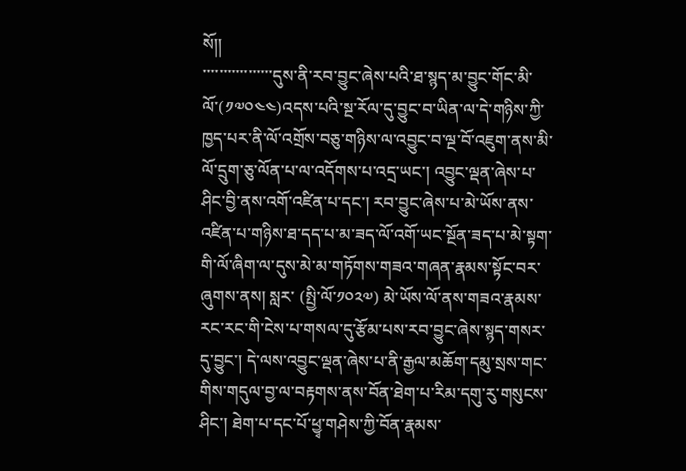སོ།།
་་་་་་་་་་་་་་་་་དུས་ནི་རབ་བྱུང་ཞེས་པའི་ཐ་སྙད་མ་བྱུང་གོང་མི་ལོ་(༡༧༠༤༤)འདས་པའི་སྔ་རོལ་དུ་བྱུང་བ་ཡིན་ལ་དེ་གཉིས་ཀྱི་ཁྱད་པར་ནི་ལོ་འགྲོས་བཅུ་གཉིས་ལ་འབྱུང་བ་ལྔ་བོ་འཇུག་ནས་མི་ལོ་དྲུག་ཅུ་ལོན་པ་ལ་འདོགས་པ་འདྲ་ཡང་། འབྱུང་ལྡན་ཞེས་པ་ཤིང་བྱི་ནས་འགོ་འཛིན་པ་དང་། རབ་བྱུང་ཞེས་པ་མེ་ཡོས་ནས་འཛིན་པ་གཉིས་ཐ་དད་པ་མ་ཟད་ལོ་འགོ་ཡང་སྔོན་ཟད་པ་མེ་སྟག་གི་ལོ་ཞིག་ལ་དུས་མེ་མ་གཏོགས་གཟའ་གཞན་རྣམས་སྟོང་བར་ཞུགས་ནས། སླར་ (སྤྱི་ལོ་༡༠༢༧) མེ་ཡོས་ལོ་ནས་གཟའ་རྣམས་རང་རང་གི་ངེས་པ་གསལ་དུ་རྩོམ་པས་རབ་བྱུང་ཞེས་སྙད་གསར་དུ་བྱུང་། དེ་ལས་འབྱུང་ལྡན་ཞེས་པ་ནི་རྒྱལ་མཆོག་དམུ་སྲས་གང་གིས་གདུལ་བྱ་ལ་བརྟགས་ནས་བོན་ཐེག་པ་རིམ་དགུ་རུ་གསུངས་ཤིང་། ཐེག་པ་དང་པོ་ཕྱྭ་གཤེས་ཀྱི་བོན་རྣམས་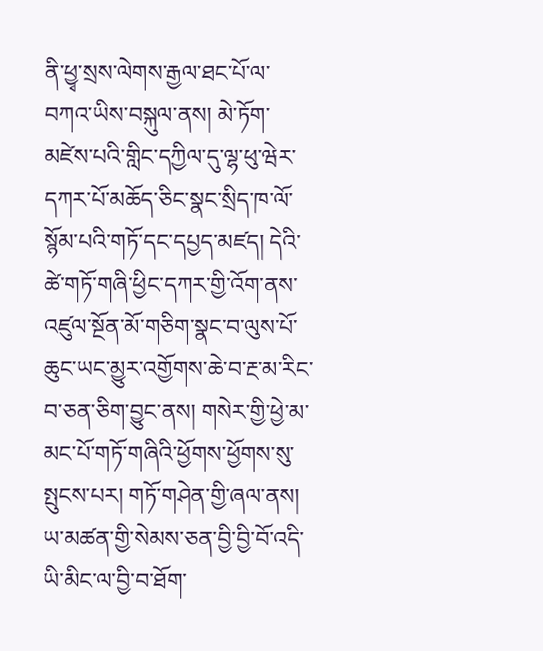ནི་ཕྱྭ་སྲས་ལེགས་རྒྱལ་ཐང་པོ་ལ་བཀའ་ཡིས་བསྐུལ་ནས། མེ་ཏོག་མཛེས་པའི་གླིང་དཀྱིལ་དུ་ལྷ་ཕུ་ཝེར་དཀར་པོ་མཆོད་ཅིང་སྣང་སྲིད་ཁ་ལོ་སྙོམ་པའི་གཏོ་དང་དཔྱད་མཛད། དེའི་ཚེ་གཏོ་གཞི་ཕྱིང་དཀར་གྱི་འོག་ནས་འཛུལ་སྔོན་མོ་གཅིག་སྣང་བ་ལུས་པོ་ཆུང་ཡང་མྱུར་འགྱོགས་ཆེ་བ་རྔ་མ་རིང་བ་ཅན་ཅིག་བྱུང་ནས། གསེར་གྱི་ཕྱེ་མ་མང་པོ་གཏོ་གཞིའི་ཕྱོགས་ཕྱོགས་སུ་སྤུངས་པར། གཏོ་གཤེན་གྱི་ཞལ་ནས། ཡ་མཚན་གྱི་སེམས་ཅན་བྱི་བྱི་བོ་འདི་ཡི་མིང་ལ་བྱི་བ་ཐོག་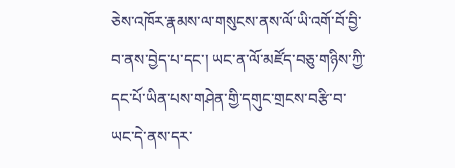ཅེས་འཁོར་རྣམས་ལ་གསུངས་ནས་ལོ་ཡི་འགོ་བོ་བྱི་བ་ནས་བྱེད་པ་དང་། ཡང་ན་ལོ་མཛོད་བཅུ་གཉིས་ཀྱི་དང་པོ་ཡིན་པས་གཤེན་གྱི་དགུང་གྲངས་བརྩི་བ་ཡང་དེ་ནས་དར་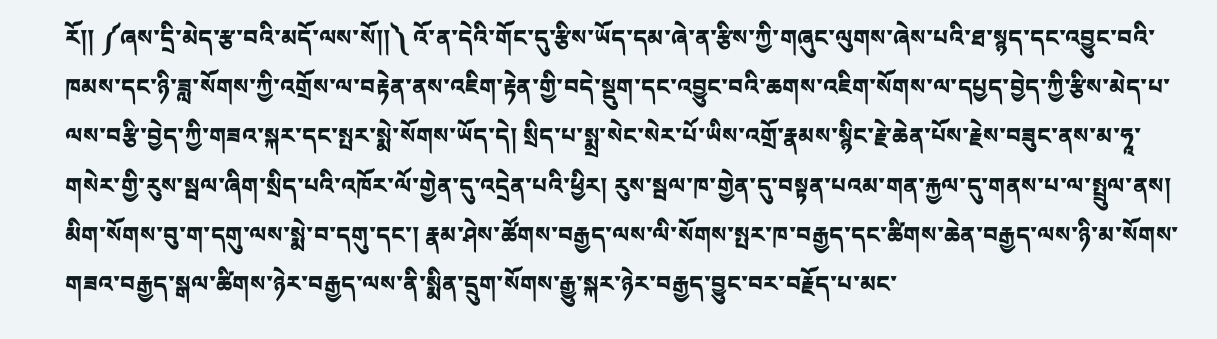རོ།། ༼ཞས་དྲི་མེད་རྩ་བའི་མདོ་ལས་སོ།།༽ འོ་ན་དེའི་གོང་དུ་རྩིས་ཡོད་དམ་ཞེ་ན་རྩིས་ཀྱི་གཞུང་ལུགས་ཞེས་པའི་ཐ་སྙད་དང་འབྱུང་བའི་ཁམས་དང་ཉི་ཟླ་སོགས་ཀྱི་འགྲོས་ལ་བརྟེན་ནས་འཇིག་རྟེན་གྱི་བདེ་སྡུག་དང་འབྱུང་བའི་ཆགས་འཇིག་སོགས་ལ་དཔྱད་བྱེད་ཀྱི་རྩིས་མེད་པ་ལས་བརྩི་བྱེད་ཀྱི་གཟའ་སྐར་དང་སྤར་སྨེ་སོགས་ཡོད་དེ། སྲིད་པ་སྨྲ་སེང་སེར་པོ་ཡིས་འགྲོ་རྣམས་སྙིང་རྗེ་ཆེན་པོས་རྗེས་བཟུང་ནས་མ་ཧཱ་གསེར་གྱི་རུས་སྦལ་ཞིག་སྲིད་པའི་འཁོར་ལོ་གྱེན་དུ་འདྲེན་པའི་ཕྱིར། རུས་སྦལ་ཁ་གྱེན་དུ་བསྟན་པའམ་གན་རྐྱལ་དུ་གནས་པ་ལ་སྤྲུལ་ནས། མིག་སོགས་བུ་ག་དགུ་ལས་སྨེ་བ་དགུ་དང་། རྣམ་ཤེས་ཚོགས་བརྒྱད་ལས་ལི་སོགས་སྤར་ཁ་བརྒྱད་དང་ཚིགས་ཆེན་བརྒྱད་ལས་ཉི་མ་སོགས་གཟའ་བརྒྱད་སྒལ་ཚིགས་ཉེར་བརྒྱད་ལས་ནི་སྨིན་དྲུག་སོགས་རྒྱུ་སྐར་ཉེར་བརྒྱད་བྱུང་བར་བརྗོད་པ་མང་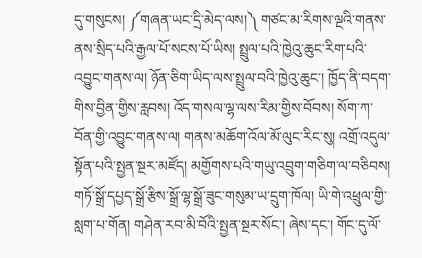དུ་གསུངས། ༼གཞན་ཡང་དྲི་མེད་ལས།༽ གཙང་མ་རིགས་ལྔའི་གནས་ནས་སྲིད་པའི་རྒྱལ་པོ་སངས་པོ་ཡིས། སྤྲུལ་པའི་ཁྱེའུ་ཆུང་རིག་པའི་འབྱུང་གནས་ལ། ཉོན་ཅིག་ཡིད་ལས་སྤྲུལ་བའི་ཁྱེའུ་ཆུང་། ཁྱོད་ནི་བདག་གིས་བྱིན་གྱིས་རླབས། འོད་གསལ་ལྷ་ལས་རིམ་གྱིས་བོབས། སོག་ཀ་བོན་གྱི་འབྱུང་གནས་ལ། གནས་མཆོག་འོལ་མོ་ལུང་རིང་སུ། འགྲོ་འདུལ་སྟོན་པའི་སྤྱན་སྔར་མཛོད། མགྱོགས་པའི་གཡུ་འབྲུག་གཅིག་ལ་བཅིབས། གཏོ་སྒྲོ་དཔྱད་སྒྲོ་རྩིས་སྒྲོ་ལྷ་སྒྲོ་ཟུང་གསུམ་ཡ་དྲུག་ཁོལ། ཡི་གེ་འཕྲུལ་གྱི་སླག་པ་གོན། གཤེན་རབ་མི་བོའི་སྤྱན་སྔར་སོང་། ཞེས་དང་། གོང་དུ་ལོ་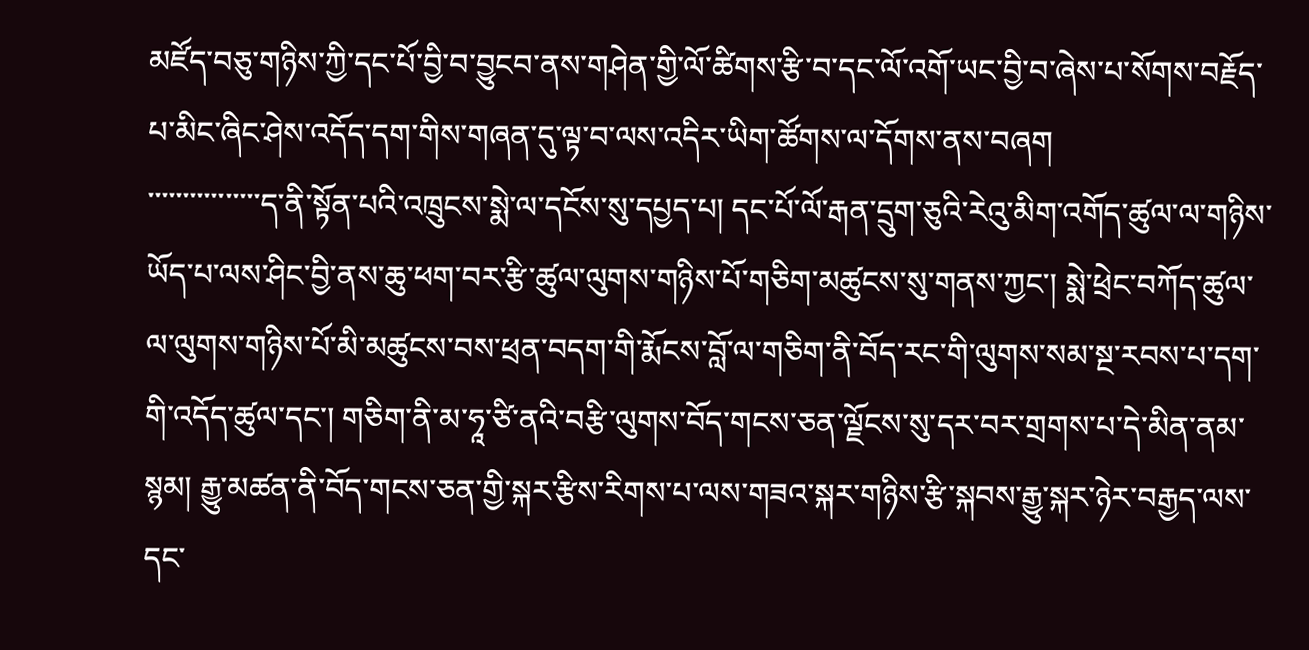མཛོད་བཅུ་གཉིས་ཀྱི་དང་པོ་བྱི་བ་བྱུངབ་ནས་གཤེན་གྱི་ལོ་ཚིགས་རྩི་བ་དང་ལོ་འགོ་ཡང་བྱི་བ་ཞེས་པ་སོགས་བརྗོད་པ་མིང་ཞིང་ཤེས་འདོད་དག་གིས་གཞན་དུ་ལྟ་བ་ལས་འདིར་ཡིག་ཚོགས་ལ་དོགས་ནས་བཞག
་་་་་་་་་་་་་་་་ད་ནི་སྟོན་པའི་འཁྲུངས་སྨེ་ལ་དངོས་སུ་དཔྱད་པ། དང་པོ་ལོ་རྒན་དྲུག་ཅུའི་རེའུ་མིག་འགོད་ཚུལ་ལ་གཉིས་ཡོད་པ་ལས་ཤིང་བྱི་ནས་ཆུ་ཕག་བར་རྩི་ཚུལ་ལུགས་གཉིས་པོ་གཅིག་མཚུངས་སུ་གནས་ཀྱང་། སྨེ་ཕྲེང་བཀོད་ཚུལ་ལ་ལུགས་གཉིས་པོ་མི་མཚུངས་བས་ཕྲན་བདག་གི་རྨོངས་བློ་ལ་གཅིག་ནི་བོད་རང་གི་ལུགས་སམ་སྔ་རབས་པ་དག་གི་འདོད་ཚུལ་དང་། གཅིག་ནི་མ་ཧཱ་ཙི་ནའི་བརྩི་ལུགས་བོད་གངས་ཅན་ལྗོངས་སུ་དར་བར་གྲགས་པ་དེ་མིན་ནམ་སྙམ། རྒྱུ་མཚན་ནི་བོད་གངས་ཅན་གྱི་སྐར་རྩིས་རིགས་པ་ལས་གཟའ་སྐར་གཉིས་རྩི་སྐབས་རྒྱུ་སྐར་ཉེར་བརྒྱད་ལས་དང་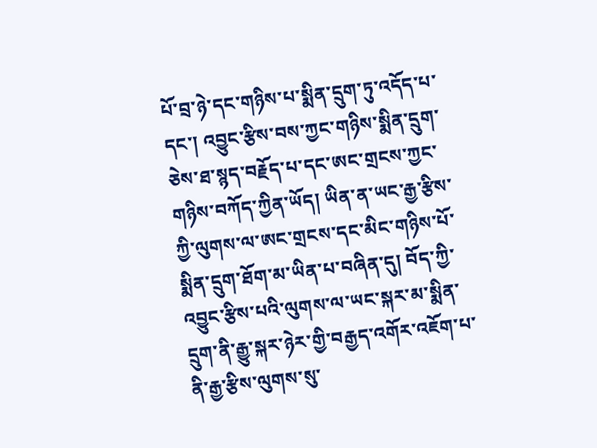པོ་བྲ་ཉེ་དང་གཉིས་པ་སྨིན་དྲུག་ཏུ་འདོད་པ་དང་། འབྱུང་རྩིས་བས་ཀྱང་གཉིས་སྨིན་དྲུག་ཅེས་ཐ་སྙད་བརྗོད་པ་དང་ཨང་གྲངས་ཀྱང་གཉིས་བཀོད་ཀྱིན་ཡོད། ཡིན་ན་ཡང་རྒྱ་རྩིས་ཀྱི་ལུགས་ལ་ཨང་གྲངས་དང་མིང་གཉིས་པོ་སྨིན་དྲུག་ཐོག་མ་ཡིན་པ་བཞིན་དུ། བོད་ཀྱི་འབྱུང་རྩིས་པའི་ལུགས་ལ་ཡང་སྐར་མ་སྨིན་དྲུག་ནི་རྒྱུ་སྐར་ཉེར་གྱི་བརྒྱད་འགོར་འཇོག་པ་ནི་རྒྱ་རྩིས་ལུགས་སུ་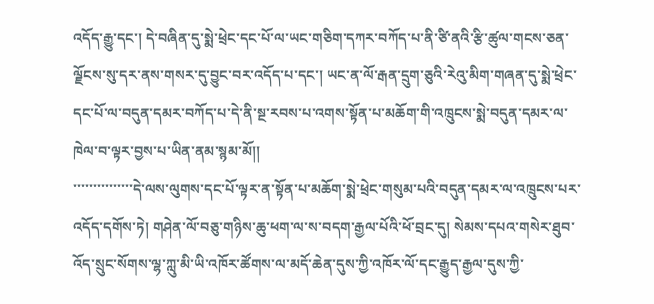འདོད་རྒྱུ་དང་། དེ་བཞིན་དུ་སྨེ་ཕྲེང་དང་པོ་ལ་ཡང་གཅིག་དཀར་བཀོད་པ་ནི་ཙི་ནའི་རྩི་ཚུལ་གངས་ཅན་ལྗོངས་སུ་དར་ནས་གསར་དུ་བྱུང་བར་འདོད་པ་དང་། ཡང་ན་ལོ་རྒན་དྲུག་ཅུའི་རེའུ་མིག་གཞན་དུ་སྨེ་ཕྲེང་དང་པོ་ལ་བདུན་དམར་བཀོད་པ་དེ་ནི་སྔ་རབས་པ་འགས་སྟོན་པ་མཆོག་གི་འཁྲུངས་སྨེ་བདུན་དམར་ལ་ཁེལ་བ་ལྟར་བྱས་པ་ཡིན་ནམ་སྙམ་མོ།།
་་་་་་་་་་་་་་་དེ་ལས་ལུགས་དང་པོ་ལྟར་ན་སྟོན་པ་མཆོག་སྨེ་ཕྲེང་གསུམ་པའི་བདུན་དམར་ལ་འཁྲུངས་པར་འདོད་དགོས་ཏེ། གཤེན་ལོ་བཅུ་གཉིས་ཆུ་ཕག་ལ་ས་བདག་རྒྱལ་པོའི་ཕོ་བྲང་དུ། སེམས་དཔའ་གསེར་ཐུབ་འོད་སྲུང་སོགས་ལྷ་ཀླུ་མི་ཡི་འཁོར་ཚོགས་ལ་མདོ་ཆེན་དུས་ཀྱི་འཁོར་ལོ་དང་རྒྱུད་རྒྱལ་དུས་ཀྱི་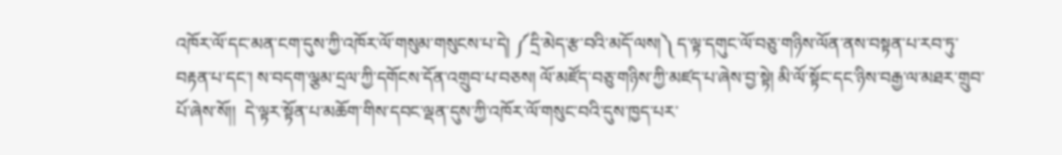འཁོར་ལོ་དང་མན་ངག་དུས་ཀྱི་འཁོར་ལོ་གསུམ་གསུངས་པ་དེ། ༼དྲི་མེད་རྩ་བའི་མདོ་ལས།༽ ད་ལྟ་དགུང་ལོ་བཅུ་གཉིས་ལོན་ནས་བསྟན་པ་རབ་ཏུ་བརྟན་པ་དང་། ས་བདག་ལྕམ་དྲལ་ཀྱི་དགོངས་དོན་འགྲུབ་པ་བཅས། ལོ་མཛོད་བཅུ་གཉིས་ཀྱི་མཛད་པ་ཞེས་བྱ་སྟེ། མི་ལོ་སྟོང་དང་ཉིས་བརྒྱ་ལ་མཐར་གྲུབ་པོ་ཞེས་སོ།།  དེ་ལྟར་སྟོན་པ་མཆོག་གིས་དབང་ལྡན་དུས་ཀྱི་འཁོར་ལོ་གསུང་བའི་དུས་ཁྱད་པར་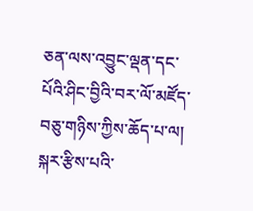ཅན་ལས་འབྱུང་ལྡན་དང་པོའི་ཤིང་བྱིའི་བར་ལོ་མཛོད་བཅུ་གཉིས་ཀྱིས་ཆོད་པ་ལ། སྐར་རྩིས་པའི་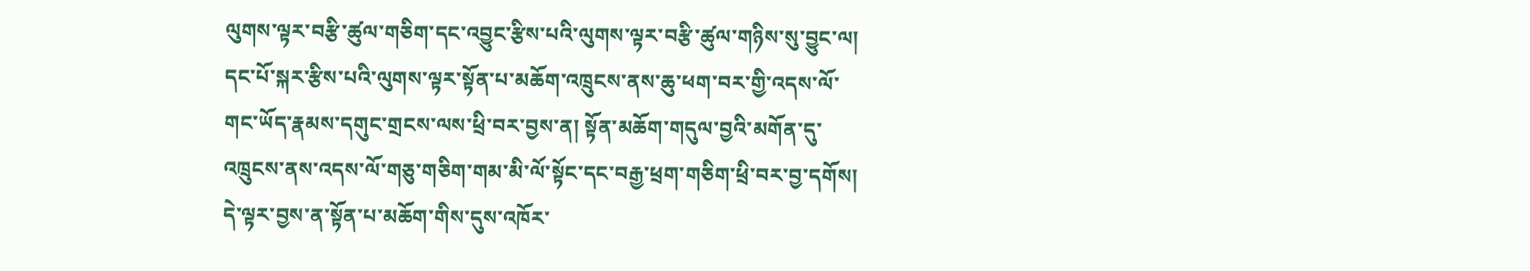ལུགས་ལྟར་བརྩི་ཚུལ་གཅིག་དང་འབྱུང་རྩིས་པའི་ལུགས་ལྟར་བརྩི་ཚུལ་གཉིས་སུ་བྱུང་ལ། དང་པོ་སྐར་རྩིས་པའི་ལུགས་ལྟར་སྟོན་པ་མཆོག་འཁྲུངས་ནས་ཆུ་ཕག་བར་གྱི་འདས་ལོ་གང་ཡོད་རྣམས་དགུང་གྲངས་ལས་ཕྲི་བར་བྱས་ན། སྟོན་མཆོག་གདུལ་བྱའི་མགོན་དུ་འཁྲུངས་ནས་འདས་ལོ་གཅུ་གཅིག་གམ་མི་ལོ་སྟོང་དང་བརྒྱ་ཕྲག་གཅིག་ཕྲི་བར་བྱ་དགོས། དེ་ལྟར་བྱས་ན་སྟོན་པ་མཆོག་གིས་དུས་འཁོར་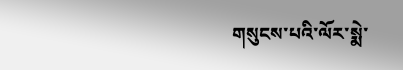གསུངས་པའི་ལོར་སྨེ་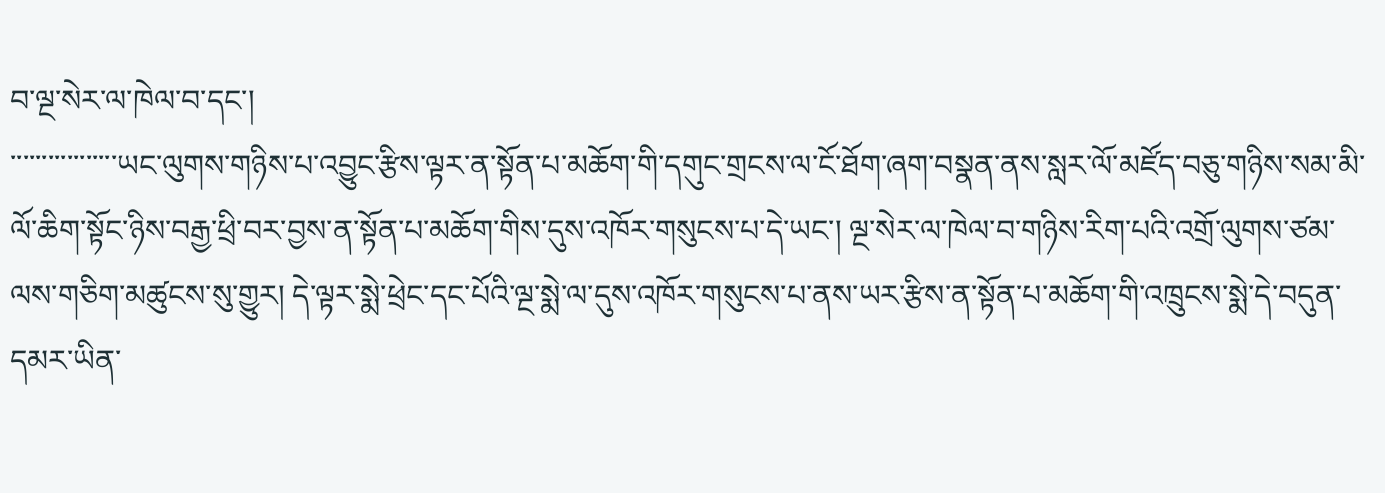བ་ལྔ་སེར་ལ་ཁེལ་བ་དང་།
་་་་་་་་་་་་་་་་་ཡང་ལུགས་གཉིས་པ་འབྱུང་རྩིས་ལྟར་ན་སྟོན་པ་མཆོག་གི་དགུང་གྲངས་ལ་ངོ་ཐོག་ཞག་བསྣན་ནས་སླར་ལོ་མཛོད་བཅུ་གཉིས་སམ་མི་ལོ་ཆིག་སྟོང་ཉིས་བརྒྱ་ཕྲི་བར་བྱས་ན་སྟོན་པ་མཆོག་གིས་དུས་འཁོར་གསུངས་པ་དེ་ཡང་། ལྔ་སེར་ལ་ཁེལ་བ་གཉིས་རིག་པའི་འགྲོ་ལུགས་ཙམ་ལས་གཅིག་མཚུངས་སུ་གྱུར། དེ་ལྟར་སྨེ་ཕྲེང་དང་པོའི་ལྔ་སྨེ་ལ་དུས་འཁོར་གསུངས་པ་ནས་ཡར་རྩིས་ན་སྟོན་པ་མཆོག་གི་འཁྲུངས་སྨེ་དེ་བདུན་དམར་ཡིན་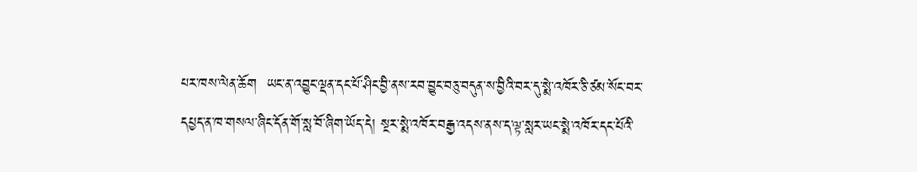པར་ཁས་ལེན་ཆོག  ཡང་ན་འབྱུང་ལྡན་དང་པོ་ཤིང་བྱི་ནས་རབ་བྱུང་བཅུ་བདུན་ས་བྱིའི་བར་དུ་སྨེ་འཁོར་ཅི་ཙམ་སོང་བར་དཔྱད་ན་ཁ་གསལ་ཞིང་དོན་གོ་སླ་བོ་ཞིག་ཡོད་དེ། སྔར་སྨེ་འཁོར་བརྒྱ་འདས་ནས་ད་ལྟ་སླར་ཡང་སྨེ་འཁོར་དང་པོའི་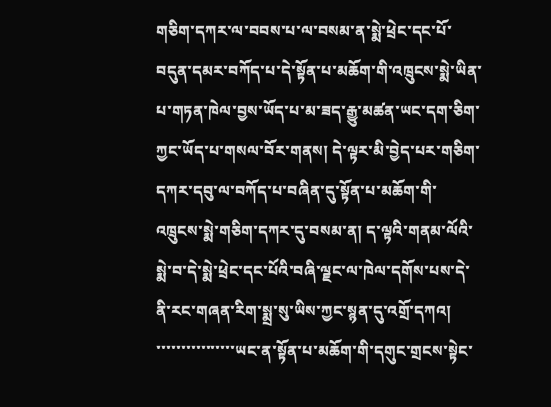གཅིག་དཀར་ལ་བབས་པ་ལ་བསམ་ན་སྨེ་ཕྲེང་དང་པོ་བདུན་དམར་བཀོད་པ་དེ་སྟོན་པ་མཆོག་གི་འཁྲུངས་སྨེ་ཡིན་པ་གཏན་ཁེལ་བྱས་ཡོད་པ་མ་ཟད་རྒྱུ་མཚན་ཡང་དག་ཅིག་ཀྱང་ཡོད་པ་གསལ་བོར་གནས། དེ་ལྟར་མི་བྱེད་པར་གཅིག་དཀར་དབུ་ལ་བཀོད་པ་བཞིན་དུ་སྟོན་པ་མཆོག་གི་འཁྲུངས་སྨེ་གཅིག་དཀར་དུ་བསམ་ན། ད་ལྟའི་གནམ་ལོའི་སྨེ་བ་དེ་སྨེ་ཕྲེང་དང་པོའི་བཞི་ལྗང་ལ་ཁེལ་དགོས་པས་དེ་ནི་རང་གཞན་རིག་སྨྲ་སུ་ཡིས་ཀྱང་སྙན་དུ་འགྲོ་དཀའ།
་་་་་་་་་་་་་་་་ཡང་ན་སྟོན་པ་མཆོག་གི་དགུང་གྲངས་སྟེང་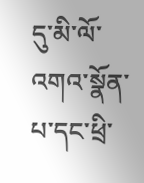དུ་མི་ལོ་འགའ་སྣོན་པ་དང་ཕྲི་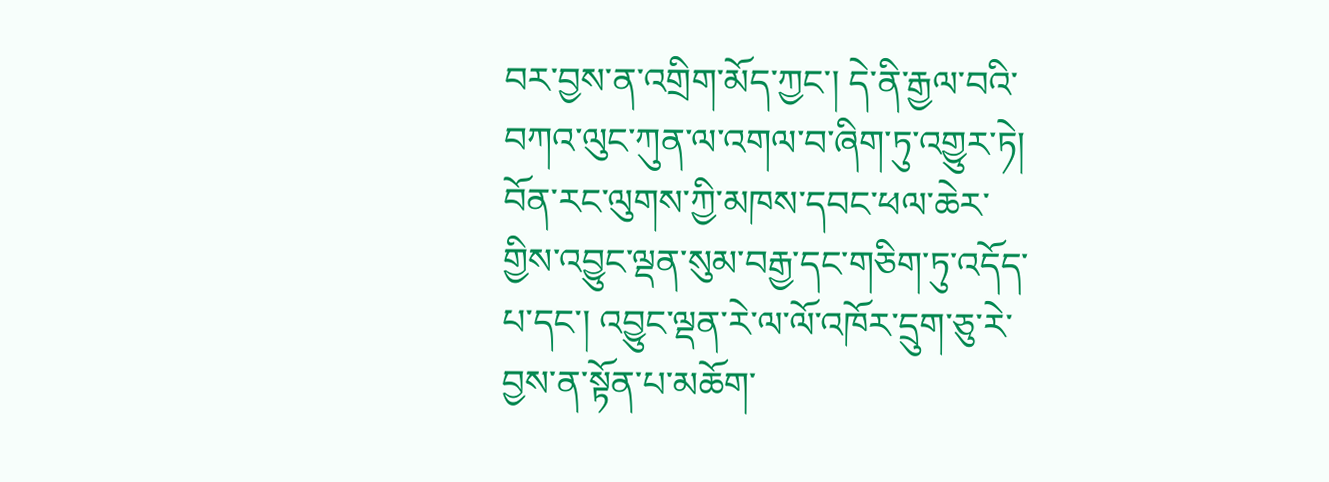བར་བྱས་ན་འགྲིག་མོད་ཀྱང་། དེ་ནི་རྒྱལ་བའི་བཀའ་ལུང་ཀུན་ལ་འགལ་བ་ཞིག་ཏུ་འགྱུར་ཏེ། བོན་རང་ལུགས་ཀྱི་མཁས་དབང་ཕལ་ཆེར་གྱིས་འབྱུང་ལྡན་སུམ་བརྒྱ་དང་གཅིག་ཏུ་འདོད་པ་དང་། འབྱུང་ལྡན་རེ་ལ་ལོ་འཁོར་དྲུག་ཅུ་རེ་བྱས་ན་སྟོན་པ་མཆོག་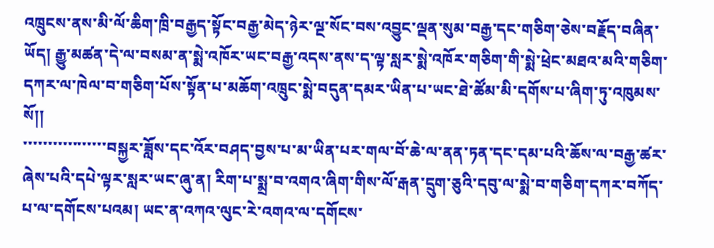འཁྲུངས་ནས་མི་ལོ་ཆིག་ཁྲི་བརྒྱད་སྟོང་བརྒྱ་མེད་ཉེར་ལྔ་སོང་བས་འབྱུང་ལྡན་སུམ་བརྒྱ་དང་གཅིག་ཅེས་བརྗོད་བཞིན་ཡོད། རྒྱུ་མཚན་དེ་ལ་བསམ་ན་སྨེ་འཁོར་ཡང་བརྒྱ་འདས་ནས་ད་ལྟ་སླར་སྨེ་འཁོར་གཅིག་གི་སྨེ་ཕྲེང་མཐའ་མའི་གཅིག་དཀར་ལ་ཁེལ་བ་གཅིག་པོས་སྟོན་པ་མཆོག་འཁྲུང་སྨེ་བདུན་དམར་ཡིན་པ་ཡང་ཐེ་ཚོམ་མི་དགོས་པ་ཞིག་ཏུ་འཁུམས་སོ།།
་་་་་་་་་་་་་་་་་བསྐྱར་ཟློས་དང་འོར་བཤད་བྱས་པ་མ་ཡིན་པར་གལ་བོ་ཆེ་ལ་ནན་ཏན་དང་དམ་པའི་ཆོས་ལ་བརྒྱ་ཚར་ཞེས་པའི་དཔེ་ལྟར་སླར་ཡང་ཞུ་ན། རིག་པ་སྨྲ་བ་འགའ་ཞིག་གིས་ལོ་རྒན་དྲུག་ཅུའི་དབུ་ལ་སྨེ་བ་གཅིག་དཀར་བཀོད་པ་ལ་དགོངས་པའམ། ཡང་ན་འཀའ་ལུང་རེ་འགའ་ལ་དགོངས་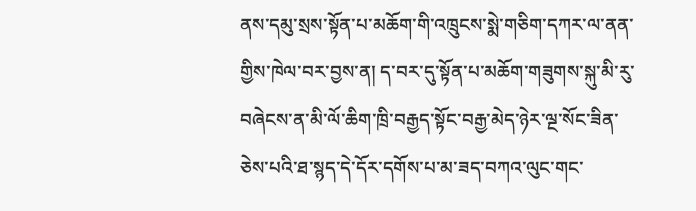ནས་དམུ་སྲས་སྟོན་པ་མཆོག་གི་འཁྲུངས་སྨེ་གཅིག་དཀར་ལ་ནན་གྱིས་ཁེལ་བར་བྱས་ན། ད་བར་དུ་སྟོན་པ་མཆོག་གཟུགས་སྐུ་མི་རུ་བཞེངས་ན་མི་ལོ་ཆིག་ཁྲི་བརྒྱད་སྟོང་བརྒྱ་མེད་ཉེར་ལྔ་སོང་ཟིན་ཅེས་པའི་ཐ་སྙད་དེ་དོར་དགོས་པ་མ་ཟད་བཀའ་ལུང་གང་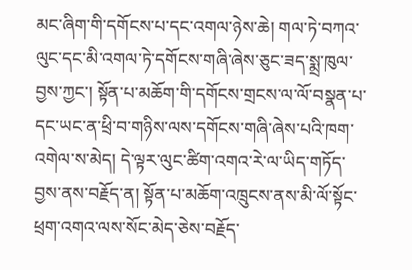མང་ཞིག་གི་དགོངས་པ་དང་འགལ་ཉེས་ཆེ། གལ་ཏེ་བཀའ་ལུང་དང་མི་འགལ་ཏེ་དགོངས་གཞི་ཞེས་ཅུང་ཟད་སྨྲ་ཁུལ་བྱས་ཀྱང་། སྟོན་པ་མཆོག་གི་དགོངས་གྲངས་ལ་ལོ་བསྣན་པ་དང་ཡང་ན་ཕྲི་བ་གཉིས་ལས་དགོངས་གཞི་ཞེས་པའི་ཁག་འགེལ་ས་མེད། དེ་ལྟར་ལུང་ཚིག་འགའ་རེ་ལ་ཡིད་གཏོད་བྱས་ནས་བརྗོད་ན། སྟོན་པ་མཆོག་འཁྲུངས་ནས་མི་ལོ་སྟོང་ཕྲག་འགའ་ལས་སོང་མེད་ཅེས་བརྗོད་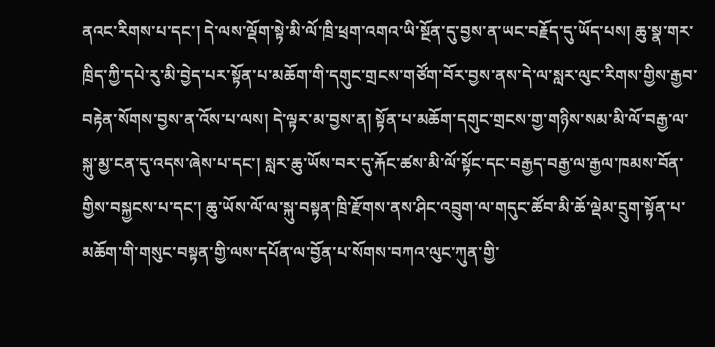ནའང་རིགས་པ་དང་། དེ་ལས་ལྡོག་སྟེ་མི་ལོ་ཁྲི་ཕྲག་འགའ་ཡི་སྔོན་དུ་བྱས་ན་ཡང་བརྗོད་དུ་ཡོད་པས། ཆུ་སྣ་གར་ཁྲིད་ཀྱི་དཔེ་རུ་མི་བྱེད་པར་སྟོན་པ་མཆོག་གི་དགུང་གྲངས་གཙོག་བོར་བྱས་ནས་དེ་ལ་སླར་ལུང་རིགས་གྱིས་རྒྱབ་བརྟེན་སོགས་བྱས་ན་འོས་པ་ལས། དེ་ལྟར་མ་བྱས་ན། སྟོན་པ་མཆོག་དགུང་གྲངས་གྱ་གཉིས་སམ་མི་ལོ་བརྒྱ་ལ་སྐུ་མྱ་ངན་དུ་འདས་ཞེས་པ་དང་། སླར་ཆུ་ཡོས་བར་དུ་རྐོང་ཚས་མི་ལོ་སྟོང་དང་བརྒྱད་བརྒྱ་ལ་རྒྱལ་ཁམས་བོན་གྱིས་བསྐྱངས་པ་དང་། ཆུ་ཡོས་ལོ་ལ་སྐུ་བསྟན་ཁྲི་རྫོགས་ནས་ཤིང་འབྲུག་ལ་གདུང་ཚོབ་མི་ཆོ་ལྡེམ་དྲུག་སྟོན་པ་མཆོག་གི་གསུང་བསྟན་གྱི་ལས་དཔོན་ལ་བྱོན་པ་སོགས་བཀའ་ལུང་ཀུན་གྱི་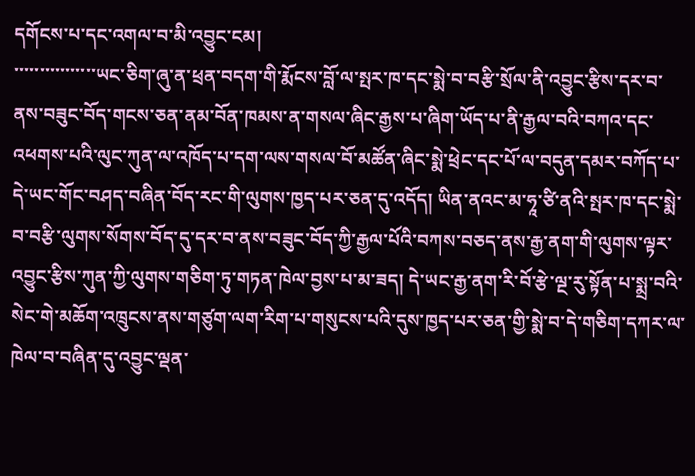དགོངས་པ་དང་འགལ་བ་མི་འབྱུང་ངམ།
་་་་་་་་་་་་་་་་ཡང་ཅིག་ཞུ་ན་ཕྲན་བདག་གི་རྨོངས་བློ་ལ་སྤར་ཁ་དང་སྨེ་བ་བརྩི་སྲོལ་ནི་འབྱུང་རྩིས་དར་བ་ནས་བཟུང་བོད་གངས་ཅན་ནམ་བོན་ཁམས་ན་གསལ་ཞིང་རྒྱས་པ་ཞིག་ཡོད་པ་ནི་རྒྱལ་བའི་བཀའ་དང་འཕགས་པའི་ལུང་ཀུན་ལ་འཁོད་པ་དག་ལས་གསལ་བོ་མཚོན་ཞིང་སྨེ་ཕྲེང་དང་པོ་ལ་བདུན་དམར་བཀོད་པ་དེ་ཡང་གོང་བཤད་བཞིན་བོད་རང་གི་ལུགས་ཁྱད་པར་ཅན་དུ་འདོད། ཡིན་ནའང་མ་ཧཱ་ཙི་ནའི་སྤར་ཁ་དང་སྨེ་བ་བརྩི་ལུགས་སོགས་བོད་དུ་དར་བ་ནས་བཟུང་བོད་ཀྱི་རྒྱལ་པོའི་བཀས་བཅད་ནས་རྒྱ་ནག་གི་ལུགས་ལྟར་འབྱུང་རྩིས་ཀུན་ཀྱི་ལུགས་གཅིག་ཏུ་གཏན་ཁེལ་བྱས་པ་མ་ཟད། དེ་ཡང་རྒྱ་ནག་རི་བོ་རྩེ་ལྔ་རུ་སྟོན་པ་སྨྲ་བའི་སེང་གེ་མཆོག་འཁྲུངས་ནས་གཙུག་ལག་རིག་པ་གསུངས་པའི་དུས་ཁྱད་པར་ཅན་གྱི་སྨེ་བ་དེ་གཅིག་དཀར་ལ་ཁེལ་བ་བཞིན་དུ་འབྱུང་ལྡན་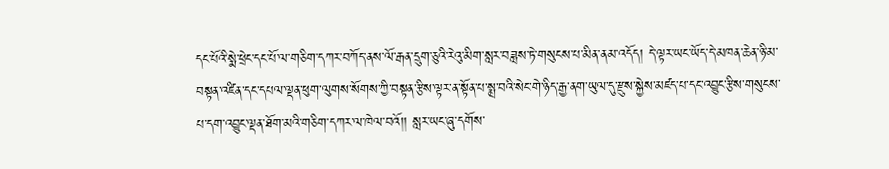དང་པོའི་སྨེ་ཕྲེང་དང་པོ་ལ་གཅིག་དཀར་བཀོད་ནས་ལོ་རྒན་དྲུག་ཅུའི་རེའུ་མིག་སླར་བཟླས་ཏེ་གསུངས་པ་མིན་ནམ་འདོད། དེ་ལྟར་ཡང་ཡོད་དེ་མཁན་ཆེན་ཉི་མ་བསྟན་འཛིན་དང་དཔལ་ལྡན་ཕུག་ལུགས་སོགས་ཀྱི་བསྟན་རྩིས་ལྟར་ན་སྟོན་པ་སྨྲ་བའི་སེང་གེ་ཉིད་རྒྱ་ནག་ཡུལ་དུ་རྫུས་སྐྱེས་མཛད་པ་དང་འབྱུང་རྩིས་གསུངས་པ་དག་འབྱུང་ལྡན་ཐོག་མའི་གཅིག་དཀར་ལ་ཁེལ་བའོ།། སླར་ཡང་ཞུ་དགོས་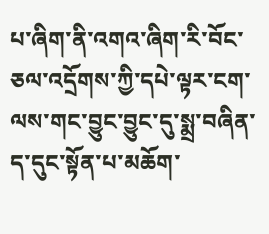པ་ཞིག་ནི་འགའ་ཞིག་རི་བོང་ཅལ་འདྲོགས་ཀྱི་དཔེ་ལྟར་ངག་ལས་གང་བྱུང་བྱུང་དུ་སྨྲ་བཞིན་ད་དུང་སྟོན་པ་མཆོག་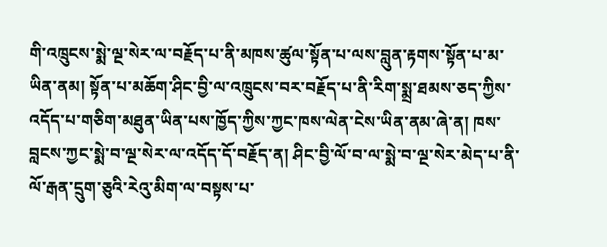གི་འཁྲུངས་སྨེ་ལྔ་སེར་ལ་བརྗོད་པ་ནི་མཁས་ཚུལ་སྟོན་པ་ལས་བླུན་རྟགས་སྟོན་པ་མ་ཡིན་ནམ། སྟོན་པ་མཆོག་ཤིང་བྱི་ལ་འཁྲུངས་བར་བརྗོད་པ་ནི་རིག་སྨྲ་ཐམས་ཅད་ཀྱིས་འདོད་པ་གཅིག་མཐུན་ཡིན་པས་ཁྱོད་ཀྱིས་ཀྱང་ཁས་ལེན་ངེས་ཡིན་ནམ་ཞེ་ན། ཁས་བླངས་ཀྱང་སྨེ་བ་ལྔ་སེར་ལ་འདོད་དོ་བརྗོད་ན། ཤིང་བྱི་ལོ་བ་ལ་སྨེ་བ་ལྔ་སེར་མེད་པ་ནི་ལོ་རྒན་དྲུག་ཅུའི་རེའུ་མིག་ལ་བསྟས་པ་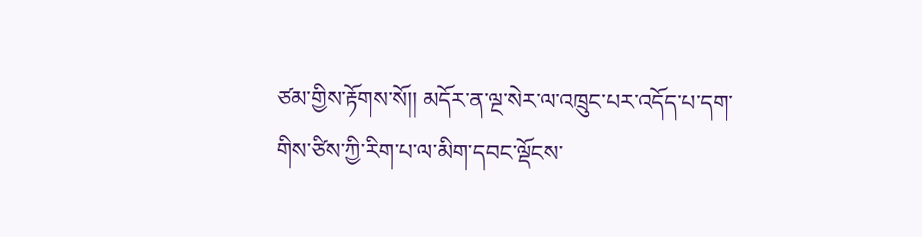ཙམ་གྱིས་རྟོགས་སོ།། མདོར་ན་ལྔ་སེར་ལ་འཁྲུང་པར་འདོད་པ་དག་གིས་ཙིས་ཀྱི་རིག་པ་ལ་མིག་དབང་ལྡོངས་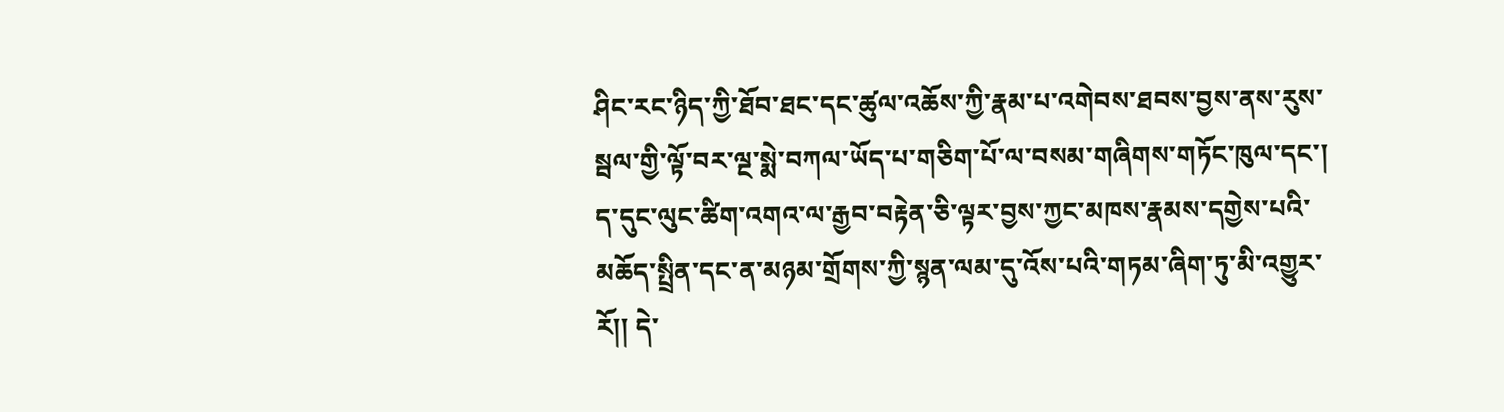ཤིང་རང་ཉིད་ཀྱི་ཐོབ་ཐང་དང་ཚུལ་འཆོས་ཀྱི་རྣམ་པ་འགེབས་ཐབས་བྱས་ནས་རུས་སྦལ་གྱི་ལྟོ་བར་ལྔ་སྨེ་བཀལ་ཡོད་པ་གཅིག་པོ་ལ་བསམ་གཞིགས་གཏོང་ཁུལ་དང་། ད་དུང་ལུང་ཚིག་འགའ་ལ་རྒྱབ་བརྟེན་ཅི་ལྟར་བྱས་ཀྱང་མཁས་རྣམས་དགྱེས་པའི་མཆོད་སྤྲིན་དང་ན་མཉམ་གྲོགས་ཀྱི་སྙན་ལམ་དུ་འོས་པའི་གཏམ་ཞིག་ཏུ་མི་འགྱུར་རོ།། དེ་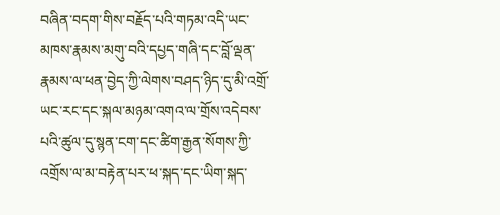བཞིན་བདག་གིས་བརྗོད་པའི་གཏམ་འདི་ཡང་མཁས་རྣམས་མགུ་བའི་དཔྱད་གཞི་དང་བློ་ལྡན་རྣམས་ལ་ཕན་བྱེད་ཀྱི་ལེགས་བཤད་ཉིད་དུ་མི་འགྲོ་ཡང་རང་དང་སྐལ་མཉམ་འགའ་ལ་གྲོས་འདེབས་པའི་ཚུལ་དུ་སྙན་ངག་དང་ཚིག་རྒྱན་སོགས་ཀྱི་འགྲོས་ལ་མ་བརྟེན་པར་ཕ་སྐད་དང་ཡིག་སྐད་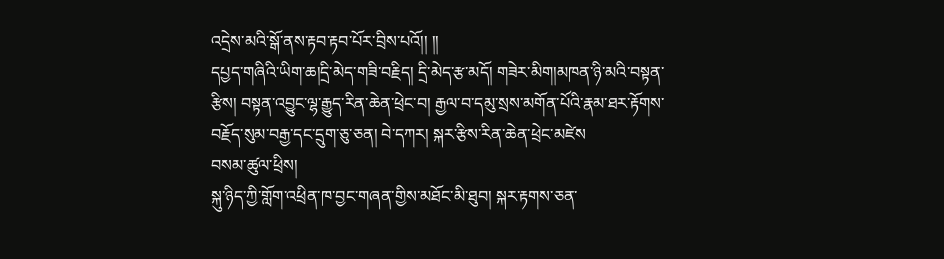འདྲེས་མའི་སྒོ་ནས་རྟབ་རྟབ་པོར་བྲིས་པའོ།། །།
དཔྱད་གཞིའི་ཡིག་ཆ།དྲི་མེད་གཟི་བརྗིད། དྲི་མེད་རྩ་མདོ། གཟེར་མིག།མཁན་ཉི་མའི་བསྟན་རྩིས། བསྟན་འབྱུང་ལྷ་རྒྱུད་རིན་ཆེན་ཕྲེང་བ། རྒྱལ་བ་དམུ་སྲས་མགོན་པོའི་རྣམ་ཐར་རྟོགས་བརྗོད་སུམ་བརྒྱ་དང་དྲུག་ཅུ་ཅན། བེ་དཀར། སྐར་རྩིས་རིན་ཆེན་ཕྲེང་མཛེས
བསམ་ཚུལ་ཕྲིས།
སྐུ་ཉིད་ཀྱི་གློག་འཕྲིན་ཁ་བྱང་གཞན་གྱིས་མཐོང་མི་ཐུབ། སྐར་རྟགས་ཅན་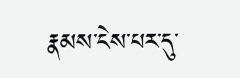རྣམས་ངེས་པར་དུ་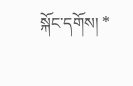སྐོང་དགོས། *